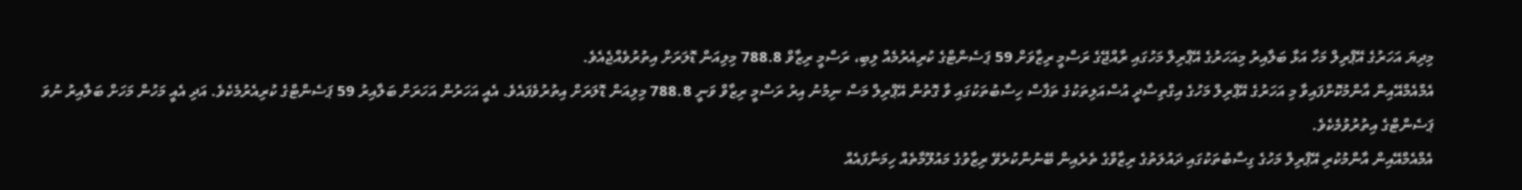މިދިޔަ އަހަރުގެ އޭޕްރިލް މަހާ އަޅާ ބަލާއިރު މިއަހަރުގެ އޭޕްރިލް މަހުގައި ރާއްޖޭގެ ރަސްމީ ރިޒާވަށް 59 ޕަސެންޓްގެ ކުރިއެރުމެއް ލިބި، ރަސްމީ ރިޒާވް 788.8 މިލިއަން ޑޮލަރަށް އިތުރުވެއްޖެއެވެ.
އެމްއެމްއޭއިން އާންމުކޮށްފައިވާ މި އަހަރުގެ އޭޕްރިލް މަހުގެ އިގްތިސާދީ އުސްއަލިތަކުގެ ތަފާސް ހިސާބުތަކުގައި ވާ ގޮތުން އޭޕްރިލް މަސް ނިމުނު އިރު ރަސްމީ ރިޒާވް ވަނީ 788.8 މިލިއަން ޑޮލަރަށް އިތުރުވެފައެވެ. އެއީ އަހަރުން އަހަރަށް ބަލާއިރު 59 ޕަސެންޓްގެ ކުރިއެރުމެކެވެ. އަދި އެއީ މަހުން މަހަށް ބަލާއިރު ނުވަ ޕަސެންޓްގެ އިތުރުވުމެކެވެ.
އެމްއެމްއޭއިން އާންމުކުރި އޭޕްރިލް މަހުގެ ގިސާބުތަކުގައި ދައުލަތުގެ ރިޒާވްގެ ތެރެއިން ބޭނުންކުރެވޭ ރިޒާވުގެ މައުލޫމާތެއް ހިމަނާފައެއް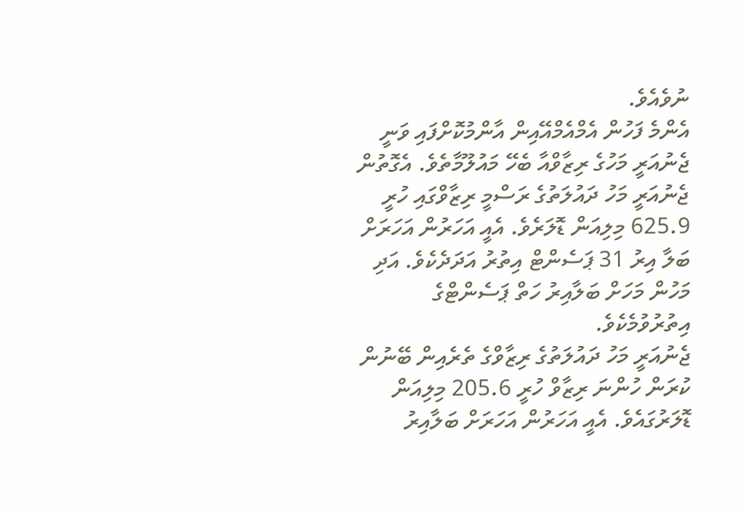ނުވެއެވެ.
އެންމެ ފަހުން އެމްއެމްއޭއިން އާންމުކޮށްފައި ވަނީ ޖެނުއަރީ މަހުގެ ރިޒާވްއާ ބެހޭ މައުލޫމާތެވެ. އެގޮތުން ޖެނުއަރީ މަހު ދައުލަތުގެ ރަސްމީ ރިޒާވްގައި ހުރީ 625.9 މިލިއަން ޑޮލަރެވެ. އެއީ އަހަރުން އަހަރަށް ބަލާ އިރު 31 ޕަސެންޓް އިތުރު އަދަދެކެވެ. އަދި މަހުން މަހަށް ބަލާއިރު ހަތް ޕަސެންޓްގެ އިތުރުވުމެކެވެ.
ޖެނުއަރީ މަހު ދައުލަތުގެ ރިޒާވްގެ ތެރެއިން ބޭނުން ކުރަން ހުންނަ ރިޒާވް ހުރީ 205.6 މިލިއަން ޑޮލަރުގައެވެ. އެއީ އަހަރުން އަހަރަށް ބަލާއިރު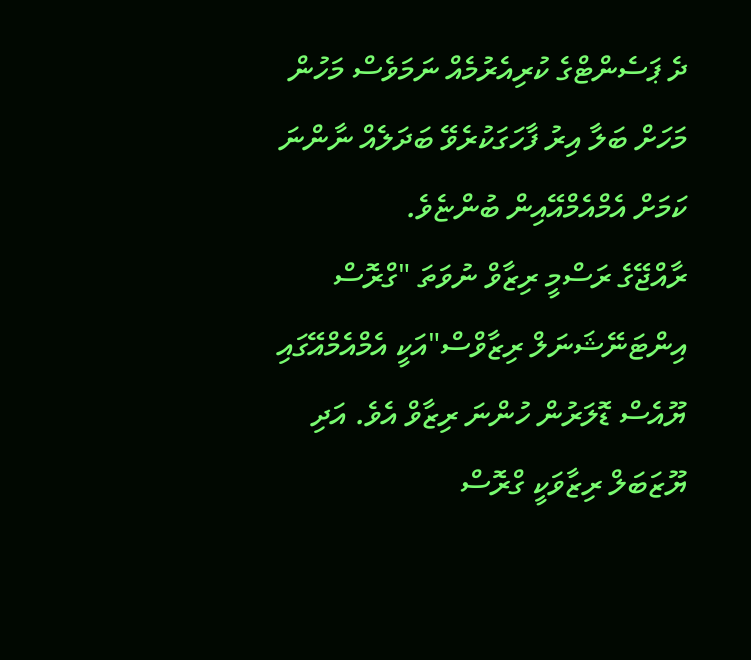ދެ ޕަސެންޓްގެ ކުރިއެރުމެއް ނަމަވެސް މަހުން މަހަށް ބަލާ އިރު ފާހަގަކުރެވޭ ބަދަލެއް ނާންނަ ކަމަށް އެމްއެމްއޭއިން ބުންޏެވެ.
ރާއްޖޭގެ ރަސްމީ ރިޒާވް ނުވަތަ "ގްރޮސް އިންޓަނޭޝަނަލް ރިޒާވްސް"އަކީ އެމްއެމްއޭގައި ޔޫއެސް ޑޮލަރުން ހުންނަ ރިޒާވް އެވެ. އަދި ޔޫޒަބަލް ރިޒާވަކީ ގްރޮސް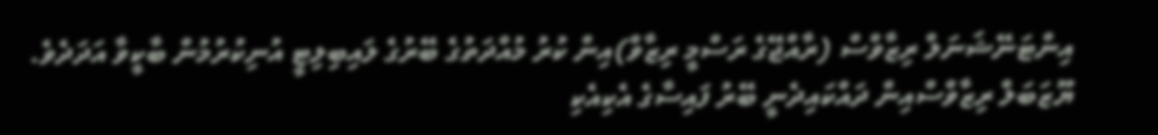އިންޓަނޭޝަނަލް ރިޒާވްސް (ރާއްޖޭގެ ރަސްމީ ރިޒާވް)އިން ކުރު މުއްދަތުގެ ބޭރުގެ ލައިބިލިޓީ އުނިކުރުމުން ބާކީވާ އަދަދެވެ. ޔޫޒަބަލް ރިޒާވްސްއިން ދައްކައިދެނީ ބޭރު ފައިސާގެ އެކިއެކި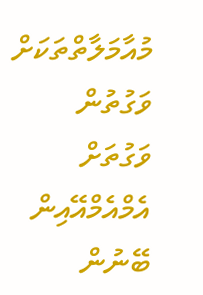މުއާމަލާތްތަކަށް ވަގުތުން ވަގުތަށް އެމްއެމްއޭއިން ބޭނުން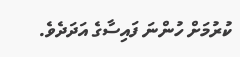ކުރުމަށް ހުންނަ ފައިސާގެ އަދަދެވެ.